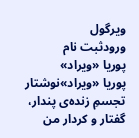ویرگول
ورودثبت نام
پوریا «ویراد»
پوریا «ویراد»نوشتار تجسمِ زنده‌ی پندار، گفتار و کردار من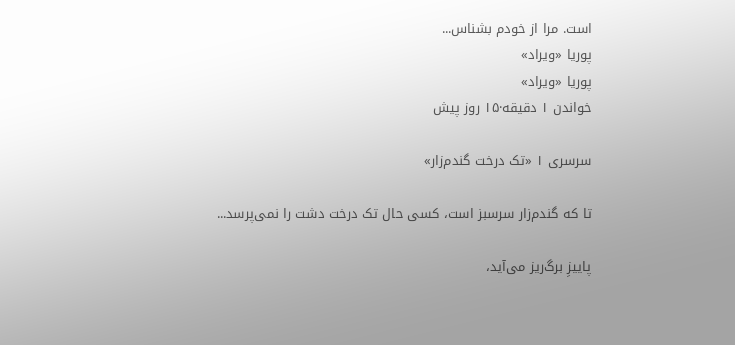است. مرا از خودم بشناس...
پوریا «ویراد»
پوریا «ویراد»
خواندن ۱ دقیقه·۱۵ روز پیش

سرسری‌ ۱ «تک درخت گندم‌زار»

تا که گندم‌زار سرسبز است، کسی حال تک درخت دشت را نمی‌پرسد...

پاییزِ برگ‌ریز می‌آید،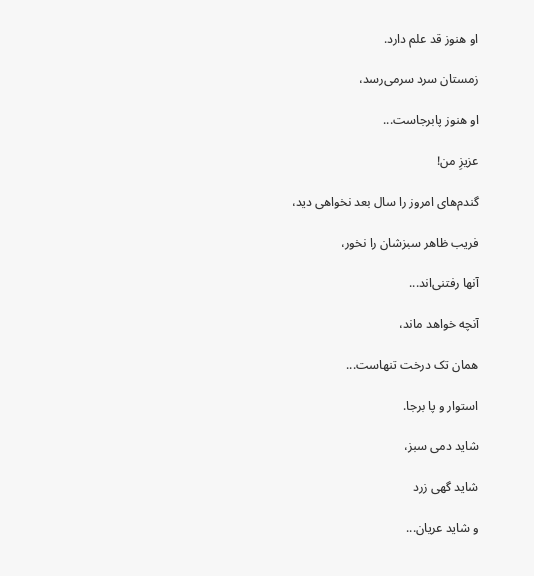او هنوز قد علم دارد.

زمستان سرد سرمی‌رسد،

او هنوز پابرجاست...

عزیزِ من!

گندم‌های امروز را سال بعد نخواهی دید،

فریب ظاهر سبزشان را نخور،

آنها رفتنی‌اند...

آنچه خواهد ماند،

همان تک درخت تنهاست...

استوار و پا برجا.

شاید دمی سبز،

شاید گهی زرد

و شاید عریان...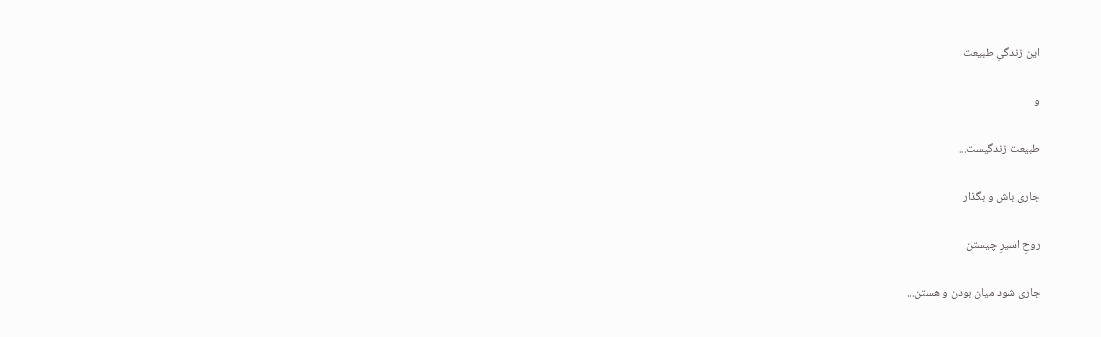این زندگیِ طبیعت

و

طبیعت زندگیست...

جاری باش و بگذار

روحِ اسیرِ چیستن

جاری شود میان بودن و هستن...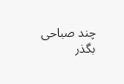چند صباحی بگذر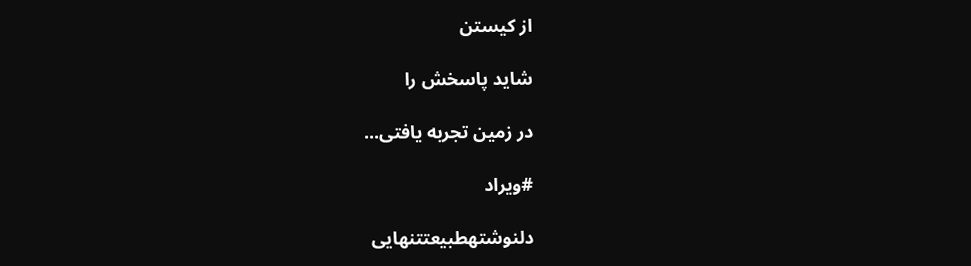از کیستن

شاید پاسخش را

در زمین تجربه یافتی...

#ویراد

دلنوشتهطبیعتتنهایی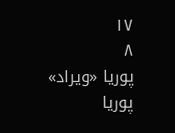۱۷
۸
پوریا «ویراد»
پوریا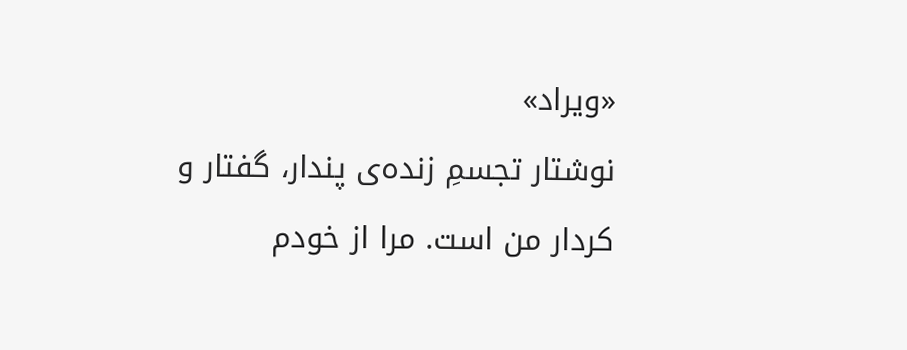«ویراد»
نوشتار تجسمِ زنده‌ی پندار، گفتار و کردار من است. مرا از خودم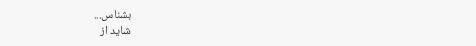بشناس...
شاید از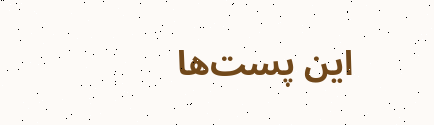این پست‌ها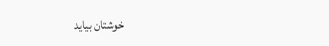خوشتان بیاید